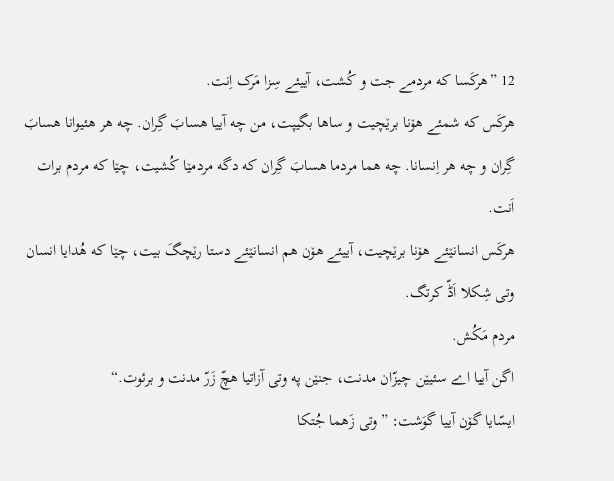12 ”هرکَسا که مردمے جت و کُشت، آییئے سِزا مَرک اِنت.
هرکَس که شمئے هۆنا برێچیت و ساها بگیپت، من چه آییا هسابَ گِران. چه هر هئیوانا هسابَ گِران و چه هر اِنسانا. چه هما مردما هسابَ گِران که دگه مردمێا کُشیت، چێا که مردم برات اَنت.
هرکَس انسانێئے هۆنا برێچیت، آییئے هۆن هم انسانێئے دستا رێچگَ بیت، چێا که هُدایا انسان وتی شِکلا اَڈّ کرتگ.
مردم مَکُش.
اگن آییا اے سئیێن چیزّان مدنت، جنێن په وتی آزاتیا هچّ زَرّ مدنت و برئوت.“
ایسّایا گۆن آییا گوَشت: ”وتی زَهما جُتکا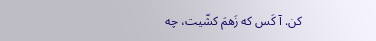کن. آ کَس که زَهمَ کشّیت، چه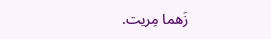زَهما مِریت.